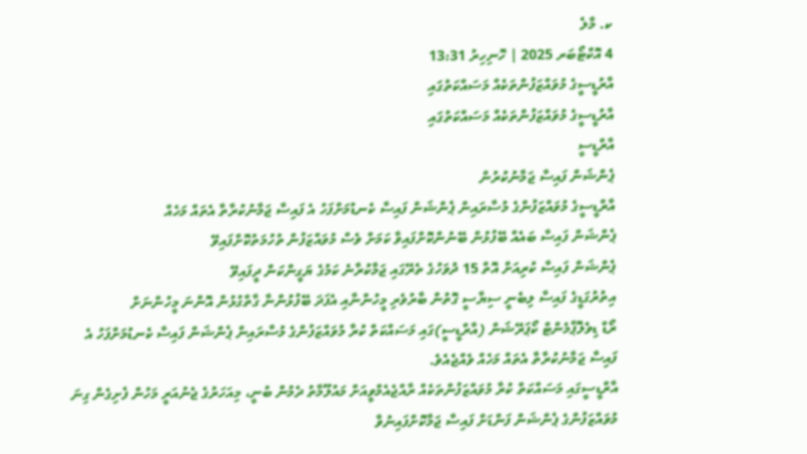ކ. މާލެ
4 އޮކްޓޯބަރ 2025 | ހޮނިހިރު 13:31
އާރުޑީސީގެ މުވައްޒަފުންތަކެއް މަސައްކަތުގައި
އާރުޑީސީގެ މުވައްޒަފުންތަކެއް މަސައްކަތުގައި
އާރްޑީސީ
ޕެންޝަން ފައިސާ ޖަމާނުކުރުން
އާރްޑީސީގެ މުވައްޒަފުންގެ މުސާރައިން ޕެންޝަން ފައިސާ ކެނޑުމަށްފަހު އެ ފައިސާ ޖަމާނުކުރާތާ އެތައް މަހެއް
ޕެންޝަން ފައިސާ ބައެއް ބޭފުޅުން ބޭނުންކޮށްފައިވާ ކަމަށް ވެސް މުވައްޒަފުން ތުހުމަތުކޮށްފައިވޭ
ޕެންޝަން ފައިސާ ކުރިއަށް އޮތް 15 ދުވަހުގެ ތެރޭގައި ޖަމާކުރާނެ ކަމުގެ ޔަގީންކަން ދީފައިވޭ
އިތުރުގަޑީގެ ފައިސާ ލިބެނީ ސިޔާސީ ގޮތުން ބާރުވެރި މީހުންނާއި އެފަދަ ބޭފުޅުންނާ ގާތްގުޅުން އޮންނަ މީހުންނަށް
ރޯޑް ޑިވެލޮޕްމެންޓް ކޯޕަރޭޝަން (އާރްޑީސީ)ގައި މަސައްކަތް ކުރާ މުވައްޒަފުންގެ މުސާރައިން ޕެންޝަން ފައިސާ ކެނޑުމަށްފަހު އެ ފައިސާ ޖަމާނުކުރާތާ އެތައް މަހެއް ވެއްޖެއެވެ.
އާރްޑީސީގައި މަސައްކަތް ކުރާ މުވައްޒަފުންތަކެއް ރާއްޖެއެމްވީއަށް މައުލޫމާތު ދެމުން ބުނީ، މިއަހަރުގެ ޖެނުއަރީ މަހުން ފެށިގެން ގިނަ މުވައްޒަފުންގެ ޕެންޝަން ފަންޑަށް ފައިސާ ޖަމާކޮށްފައިނުވާ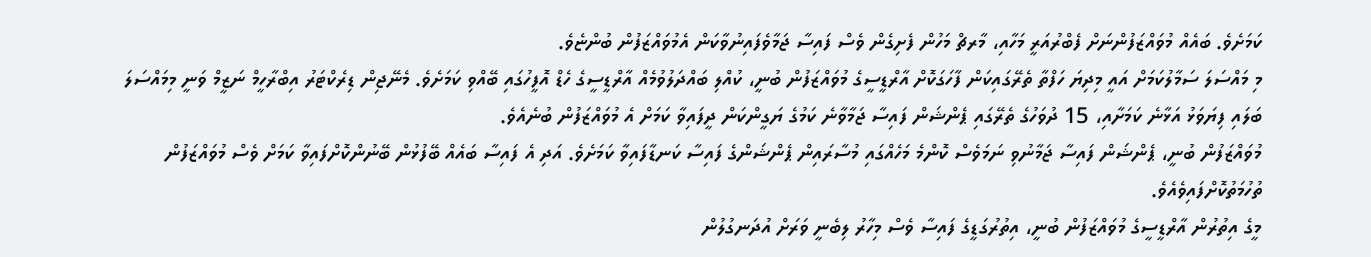ކަމަށެވެ. ބައެއް މުވައްޒަފުންނަށް ފެބްރުއަރީ މަހާއި، މާރޗް މަހުން ފެށިގެން ވެސް ފައިސާ ޖަމާވެފައިނުވާކަން އެމުވައްޒަފުން ބުންޏެވެ.
މި މައްސަލަ ސަމާލުކަމަށް އައީ މިދިޔަ ހަފްތާ ތެރޭގައިކަން ފާހަގަކޮށް އާރްޑީސީގެ މުވައްޒަފުން ބުނީ، ކުއްލި ބައްދަލުވުމެއް އާރްޑީސީގެ ހެޑް އޮފީހުގައި ބޭއްވި ކަމަށެވެ. މެނޭޖިން ޑިރެކްޓަރު އިބްރާހީމް ނަޒީމް ވަނީ މިމައްސަލަ ބަލައި ފިޔަވަޅު އަޅާނެ ކަމަށާއި، 15 ދުވަހުގެ ތެރޭގައި ޕެންޝަން ފައިސާ ޖަމާވާނެ ކަމުގެ ޔަގީންކަން ދީފައިވާ ކަމަށް އެ މުވައްޒަފުން ބުނެއެވެ.
މުވައްޒަފުން ބުނީ، ޕެންޝަން ފައިސާ ޖަމާނުވި ނަމަވެސް ކޮންމެ މަހެއްގައި މުސާރައިން ޕެންޝަންގެ ފައިސާ ކަނޑާފައިވާ ކަމަށެވެ. އަދި އެ ފައިސާ ބައެއް ބޭފުޅުން ބޭނުންކޮށްފައިވާ ކަމަށް ވެސް މުވައްޒަފުން ތުހުމަތުކޮށްފައިވެއެވެ.
މީގެ އިތުރުން އާރްޑީސީގެ މުވައްޒަފުން ބުނީ، އިތުރުގަޑީގެ ފައިސާ ވެސް މިހާރު ލިބެނީ ވަރަށް އުދަނގުލުން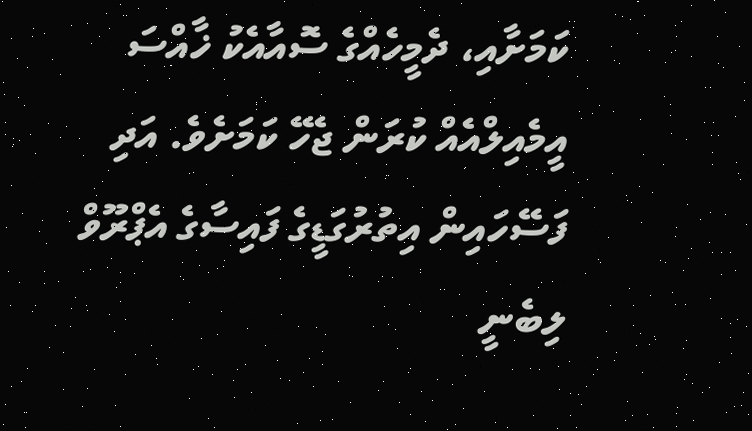ކަމަށާއި، ދެމީހެއްގެ ސޮއާއެކު ޚާއްސަ އީމެއިލްއެއް ކުރަން ޖެހޭ ކަމަށެވެ. އަދި ފަސޭހައިން އިތުރުގަޑީގެ ފައިސާގެ އެޕްރޫވް ލިބެނީ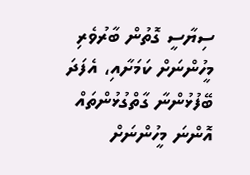ސިޔާސީ ގޮތުން ބާރުވެރި މީހުންނަށް ކަމަށާއި، އެފަދަ ބޭފުޅުންނާ ގާތްގުޅުންތައް އޮންނަ މީހުންނަށް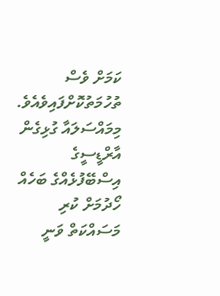ކަމަށް ވެސް ތުހުމަތުކޮށްފައިވެއެވެ.
މިމައްސަލައާ ގުޅިގެން އާރްޑީސީގެ އިސްބޭފުޅެއްގެ ބަހެއް ހޯދުމަށް ކުރި މަސައްކަތް ވަނީ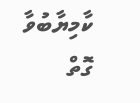ކާމިޔާބުވާ ގޮތް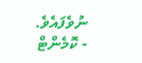ނުވެފައެވެ.
- ކޮމެންޓް